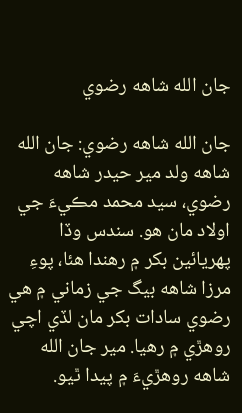جان الله شاهه رضوي

جان الله شاهه رضوي: جان الله شاهه ولد مير حيدر شاهه رضوي، سيد محمد مڪيءَ جي اولاد مان هو. سندس وڏا پهريائين بکر ۾ رهندا هئا، پوءِ مرزا شاهه بيگ جي زماني ۾ هي رضوي سادات بکر مان لڏي اچي روهڙي ۾ رهيا. مير جان الله شاهه روهڙيءَ ۾ پيدا ٿيو.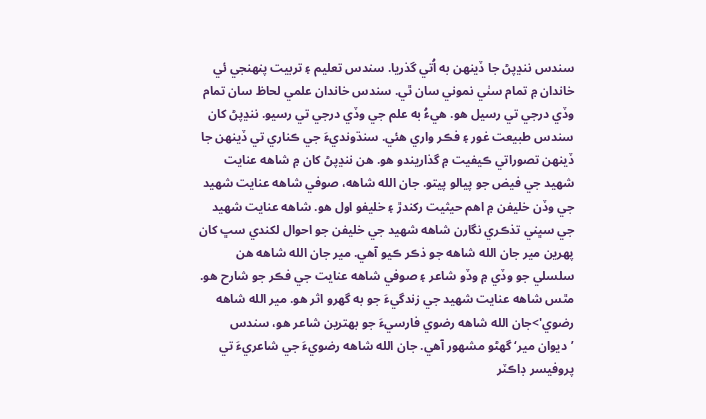سندس ننڍپڻ جا ڏينهن به اُتي گذريا. سندس تعليم ۽ تربيت پنهنجي ئي خاندان ۾ تمام سٺي نموني سان ٿي. سندس خاندان علمي لحاظ سان تمام وڏي درجي تي رسيل هو. هيءُ به علم جي وڏي درجي تي رسيو. ننڍپڻ کان سندس طبيعت غور ۽ فڪر واري هئي. سنڌونديءَ جي ڪناري تي ڏينهن جا ڏينهن تصوراتي ڪيفيت ۾ گذاريندو هو. هن ننڍپڻ کان ۾ شاهه عنايت شهيد جي فيض جو پيالو پيتو. جان الله شاهه، صوفي شاهه عنايت شهيد جي وڏن خليفن ۾ اهم حيثيت رکندڙ ۽ خليفو اول هو. شاهه عنايت شهيد جي سڀني تذڪري نگارن شاهه شهيد جي خليفن جو احوال لکندي سڀ کان پهرين مير جان الله شاهه جو ذڪر ڪيو آهي. مير جان الله شاهه هن سلسلي جو وڏي ۾ وڏو شاعر ۽ صوفي شاهه عنايت جي فڪر جو شارح هو. مٿس شاهه عنايت شهيد جي زندگيءَ جو به گهرو اثر هو. مير الله شاهه رضوي'>جان الله شاهه رضوي فارسيءَ جو بهترين شاعر هو، سندس ’ديوان مير‘ گهڻو مشهور آهي. جان الله شاهه رضويءَ جي شاعريءَ تي پروفيسر ڊاڪٽر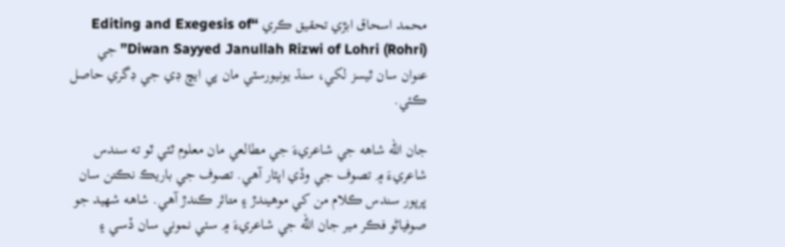محمد اسحاق ابڙي تحقيق ڪري “Editing and Exegesis of Diwan Sayyed Janullah Rizwi of Lohri (Rohri)” جي عنوان سان ٿيسز لکي، سنڌ يونيورسٽي مان پي ايڇ ڊي جي ڊگري حاصل ڪئي.

جان الله شاهه جي شاعريءَ جي مطالعي مان معلوم ٿئي ٿو ته سندس شاعريءَ ۾ تصوف جي وڏي اپٽار آهي. تصوف جي باريڪ نڪتن سان ڀرپور سندس ڪلام من کي موهيندڙ ۽ متاثر ڪندڙ آهي. شاهه شهيد جو صوفياڻو فڪر مير جان الله جي شاعريءَ ۾ سٺي نموني سان ڏسي ۽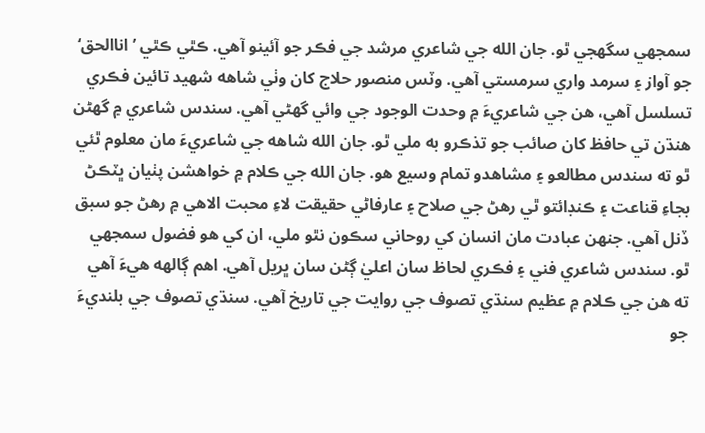سمجهي سگهجي ٿو. جان الله جي شاعري مرشد جي فڪر جو آئينو آهي. ڪٿي ڪٿي ’اناالحق‘ جو آواز ۽ سرمد واري سرمستي آهي. وٽس منصور حلاج کان وٺي شاهه شهيد تائين فڪري تسلسل آهي، هن جي شاعريءَ ۾ وحدت الوجود جي وائي گهڻي آهي. سندس شاعري ۾ گهڻن هنڌن تي حافظ کان صائب جو تذڪرو به ملي ٿو. جان الله شاهه جي شاعريءَ مان معلوم ٿئي ٿو ته سندس مطالعو ۽ مشاهدو تمام وسيع هو. جان الله جي ڪلام ۾ خواهشن پٺيان ڀٽڪڻ بجاءِ قناعت ۽ ڪنڊائتو ٿي رهڻ جي صلاح ۽ عارفاڻي حقيقت لاءِ محبت الاهي ۾ رهڻ جو سبق ڏنل آهي. جنهن عبادت مان انسان کي روحاني سڪون نٿو ملي، ان کي هو فضول سمجهي ٿو. سندس شاعري فني ۽ فڪري لحاظ سان اعليٰ ڳڻن سان ڀريل آهي. اهم ڳالهه هيءَ آهي ته هن جي ڪلام ۾ عظيم سنڌي تصوف جي روايت جي تاريخ آهي. سنڌي تصوف جي بلنديءَ جو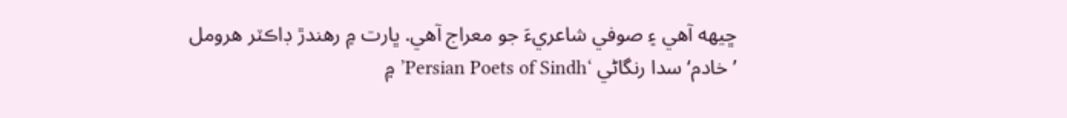ڇيهه آهي ۽ صوفي شاعريءَ جو معراج آهي. ڀارت ۾ رهندڙ ڊاڪٽر هرومل ’خادم‘ سدا رنگاڻي ‘Persian Poets of Sindh’ ۾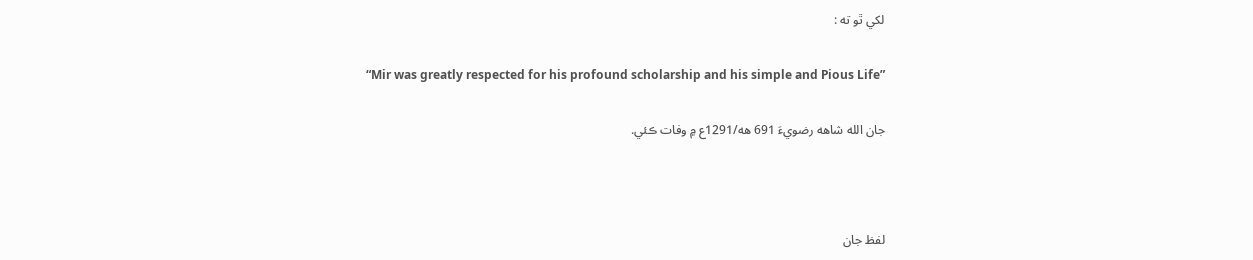لکي ٿو ته :

“Mir was greatly respected for his profound scholarship and his simple and Pious Life”

جان الله شاهه رضويءَ 691 هه/1291ع ۾ وفات ڪئي.



لفظ جان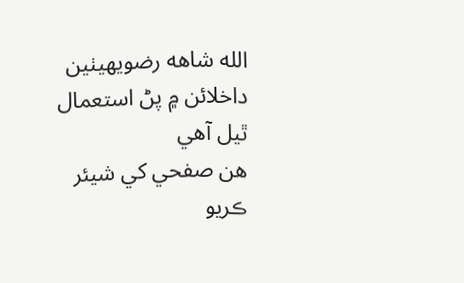الله شاهه رضويھيٺين داخلائن ۾ پڻ استعمال ٿيل آھي
هن صفحي کي شيئر ڪريو